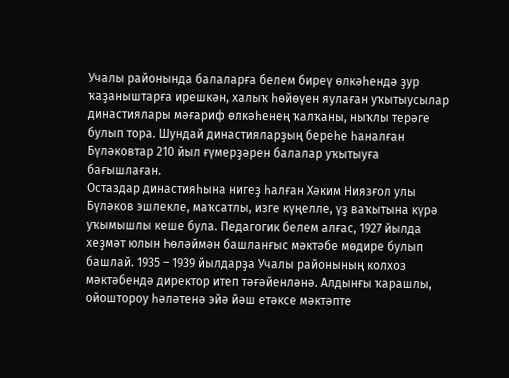Учалы районында балаларға белем биреү өлкәһендә ҙур ҡаҙаныштарға ирешкән, халыҡ һөйөүен яулаған уҡытыусылар династиялары мәғариф өлкәһенең ҡалҡаны, ныҡлы терәге булып тора. Шундай династияларҙың береһе һаналған Бүләковтар 210 йыл ғүмерҙәрен балалар уҡытыуға бағышлаған.
Остаздар династияһына нигеҙ һалған Хәким Ниязғол улы Бүләков эшлекле, маҡсатлы, изге күңелле, үҙ ваҡытына күрә уҡымышлы кеше була. Педагогик белем алғас, 1927 йылда хеҙмәт юлын Һөләймән башланғыс мәктәбе мөдире булып башлай. 1935 – 1939 йылдарҙа Учалы районының колхоз мәктәбендә директор итеп тәғәйенләнә. Алдынғы ҡарашлы, ойоштороу һәләтенә эйә йәш етәксе мәктәпте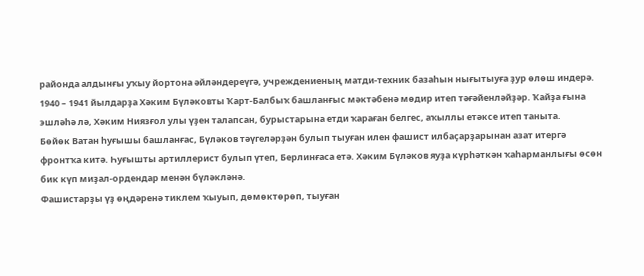районда алдынғы уҡыу йортона әйләндереүгә, учреждениеның матди-техник базаһын нығытыуға ҙур өлөш индерә. 1940 – 1941 йылдарҙа Хәким Бүләковты Ҡарт-Балбыҡ башланғыс мәктәбенә мөдир итеп тәғәйенләйҙәр. Ҡайҙа ғына эшләһә лә, Хәким Ниязғол улы үҙен талапсан, бурыстарына етди ҡараған белгес, аҡыллы етәксе итеп таныта.
Бөйөк Ватан һуғышы башланғас, Бүләков тәүгеләрҙән булып тыуған илен фашист илбаҫарҙарынан азат итергә фронтҡа китә. Һуғышты артиллерист булып үтеп, Берлинғаса етә. Хәким Бүләков яуҙа күрһәткән ҡаһарманлығы өсөн бик күп миҙал-ордендар менән бүләкләнә.
Фашистарҙы үҙ өңдәренә тиклем ҡыуып, дөмөктөрөп, тыуған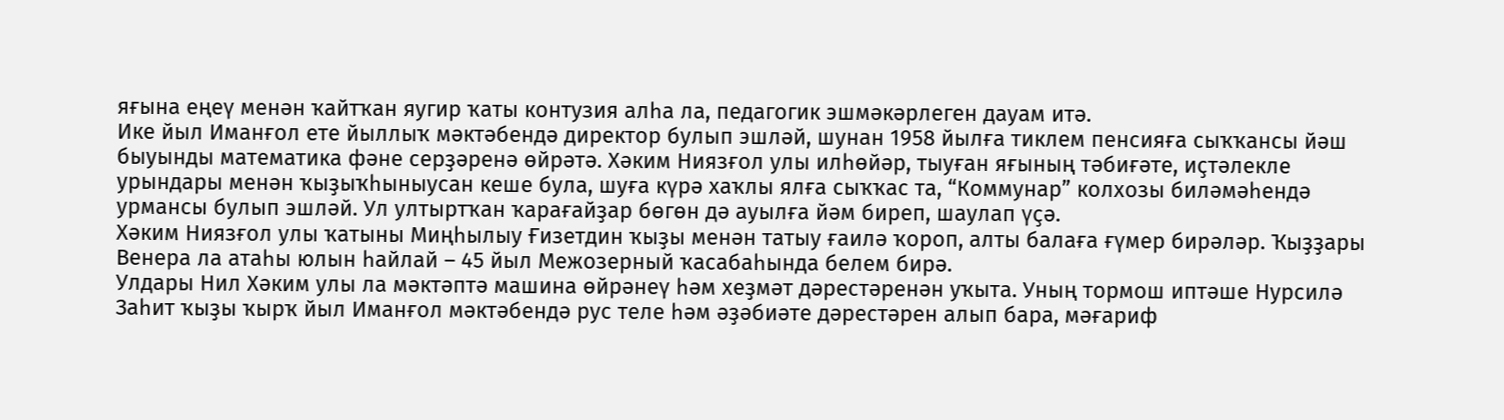яғына еңеү менән ҡайтҡан яугир ҡаты контузия алһа ла, педагогик эшмәкәрлеген дауам итә.
Ике йыл Иманғол ете йыллыҡ мәктәбендә директор булып эшләй, шунан 1958 йылға тиклем пенсияға сыҡҡансы йәш быуынды математика фәне серҙәренә өйрәтә. Хәким Ниязғол улы илһөйәр, тыуған яғының тәбиғәте, иҫтәлекле урындары менән ҡыҙыҡһыныусан кеше була, шуға күрә хаҡлы ялға сыҡҡас та, “Коммунар” колхозы биләмәһендә урмансы булып эшләй. Ул ултыртҡан ҡарағайҙар бөгөн дә ауылға йәм биреп, шаулап үҫә.
Хәким Ниязғол улы ҡатыны Миңһылыу Ғизетдин ҡыҙы менән татыу ғаилә ҡороп, алты балаға ғүмер бирәләр. Ҡыҙҙары Венера ла атаһы юлын һайлай – 45 йыл Межозерный ҡасабаһында белем бирә.
Улдары Нил Хәким улы ла мәктәптә машина өйрәнеү һәм хеҙмәт дәрестәренән уҡыта. Уның тормош иптәше Нурсилә Заһит ҡыҙы ҡырҡ йыл Иманғол мәктәбендә рус теле һәм әҙәбиәте дәрестәрен алып бара, мәғариф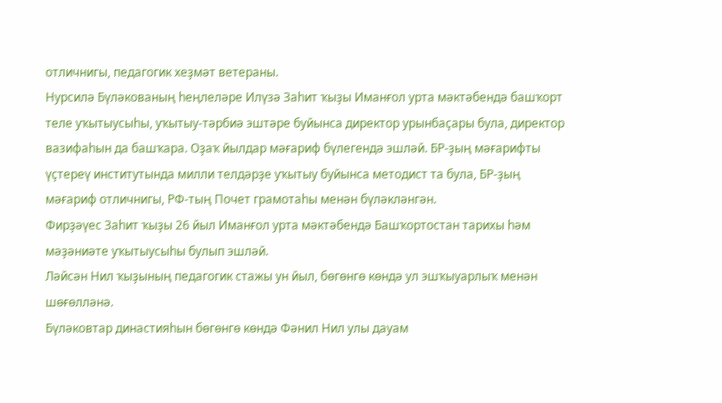отличнигы, педагогик хеҙмәт ветераны.
Нурсилә Бүләкованың һеңлеләре Илүзә Заһит ҡыҙы Иманғол урта мәктәбендә башҡорт теле уҡытыусыһы, уҡытыу-тәрбиә эштәре буйынса директор урынбаҫары була, директор вазифаһын да башҡара. Оҙаҡ йылдар мәғариф бүлегендә эшләй. БР-ҙың мәғарифты үҫтереү институтында милли телдәрҙе уҡытыу буйынса методист та була, БР-ҙың мәғариф отличнигы, РФ-тың Почет грамотаһы менән бүләкләнгән.
Фирҙәүес Заһит ҡыҙы 26 йыл Иманғол урта мәктәбендә Башҡортостан тарихы һәм мәҙәниәте уҡытыусыһы булып эшләй.
Ләйсән Нил ҡыҙының педагогик стажы ун йыл, бөгөнгө көндә ул эшҡыуарлыҡ менән шөғөлләнә.
Бүләковтар династияһын бөгөнгө көндә Фәнил Нил улы дауам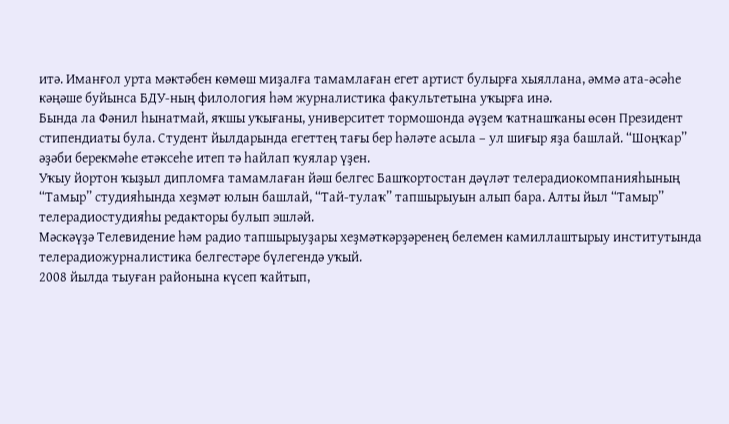итә. Иманғол урта мәктәбен көмөш миҙалға тамамлаған егет артист булырға хыяллана, әммә ата-әсәһе кәңәше буйынса БДУ-ның филология һәм журналистика факультетына уҡырға инә.
Бында ла Фәнил һынатмай, яҡшы уҡығаны, университет тормошонда әүҙем ҡатнашҡаны өсөн Президент стипендиаты була. Студент йылдарында егеттең тағы бер һәләте асыла – ул шиғыр яҙа башлай. “Шоңҡар” әҙәби берекмәһе етәксеһе итеп тә һайлап ҡуялар үҙен.
Уҡыу йортон ҡыҙыл дипломға тамамлаған йәш белгес Башҡортостан дәүләт телерадиокомпанияһының “Тамыр” студияһында хеҙмәт юлын башлай, “Тай-тулаҡ” тапшырыуын алып бара. Алты йыл “Тамыр” телерадиостудияһы редакторы булып эшләй.
Мәскәүҙә Телевидение һәм радио тапшырыуҙары хеҙмәткәрҙәренең белемен камиллаштырыу институтында телерадиожурналистика белгестәре бүлегендә уҡый.
2008 йылда тыуған районына күсеп ҡайтып,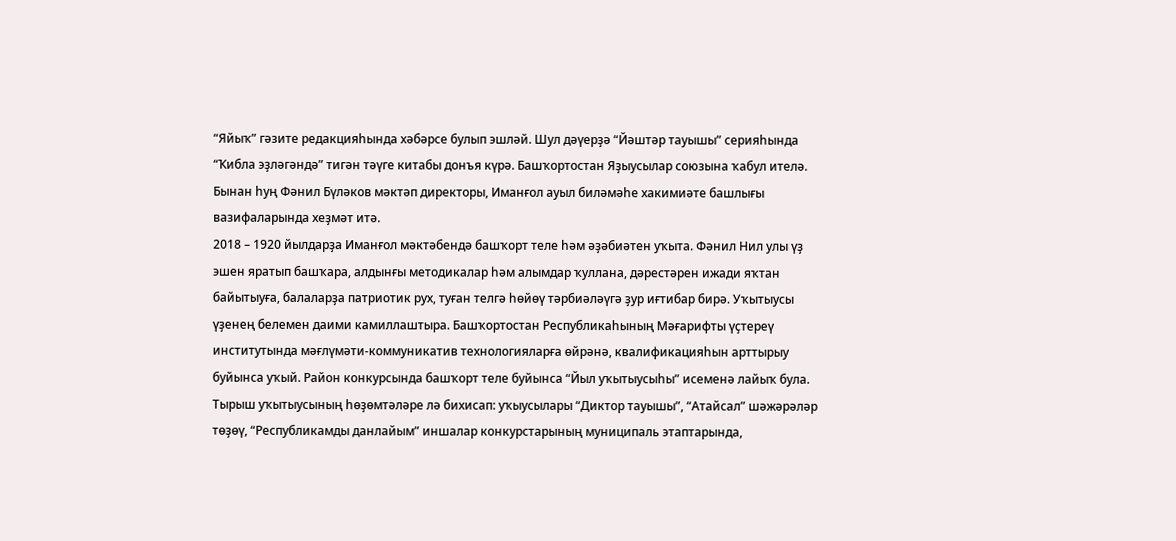“Яйыҡ” гәзите редакцияһында хәбәрсе булып эшләй. Шул дәүерҙә “Йәштәр тауышы” серияһында “Ҡибла эҙләгәндә” тигән тәүге китабы донъя күрә. Башҡортостан Яҙыусылар союзына ҡабул ителә.
Бынан һуң Фәнил Бүләков мәктәп директоры, Иманғол ауыл биләмәһе хакимиәте башлығы вазифаларында хеҙмәт итә.
2018 – 1920 йылдарҙа Иманғол мәктәбендә башҡорт теле һәм әҙәбиәтен уҡыта. Фәнил Нил улы үҙ эшен яратып башҡара, алдынғы методикалар һәм алымдар ҡуллана, дәрестәрен ижади яҡтан байытыуға, балаларҙа патриотик рух, туған телгә һөйөү тәрбиәләүгә ҙур иғтибар бирә. Уҡытыусы үҙенең белемен даими камиллаштыра. Башҡортостан Республикаһының Мәғарифты үҫтереү институтында мәғлүмәти-коммуникатив технологияларға өйрәнә, квалификацияһын арттырыу буйынса уҡый. Район конкурсында башҡорт теле буйынса “Йыл уҡытыусыһы” исеменә лайыҡ була.
Тырыш уҡытыусының һөҙөмтәләре лә бихисап: уҡыусылары “Диктор тауышы”, “Атайсал” шәжәрәләр төҙөү, “Республикамды данлайым” иншалар конкурстарының муниципаль этаптарында,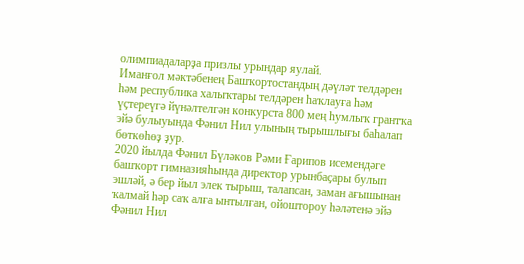олимпиадаларҙа призлы урындар яулай.
Иманғол мәктәбенең Башҡортостандың дәүләт телдәрен һәм республика халыҡтары телдәрен һаҡлауға һәм үҫтереүгә йүнәлтелгән конкурста 800 мең һумлыҡ грантҡа эйә булыуында Фәнил Нил улының тырышлығы баһалап бөткөһөҙ ҙур.
2020 йылда Фәнил Бүләков Рәми Ғарипов исемендәге башҡорт гимназияһында директор урынбаҫары булып эшләй, ә бер йыл элек тырыш, талапсан, заман ағышынан ҡалмай һәр саҡ алға ынтылған, ойоштороу һәләтенә эйә Фәнил Нил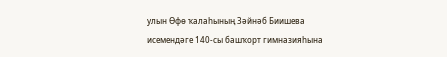улын Өфө ҡалаһының Зәйнәб Биишева исемендәге 140-сы башҡорт гимназияһына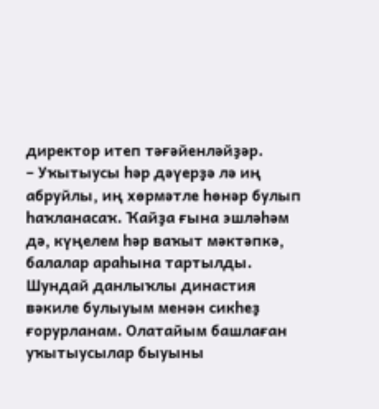директор итеп тәғәйенләйҙәр.
– Уҡытыусы һәр дәүерҙә лә иң абруйлы, иң хөрмәтле һөнәр булып һаҡланасаҡ. Ҡайҙа ғына эшләһәм дә, күңелем һәр ваҡыт мәктәпкә, балалар араһына тартылды. Шундай данлыҡлы династия вәкиле булыуым менән сикһеҙ ғорурланам. Олатайым башлаған уҡытыусылар быуыны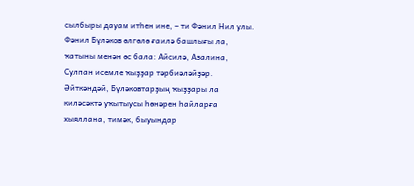сылбыры дауам итһен ине, – ти Фәнил Нил улы.
Фәнил Бүләков өлгөлө ғаилә башлығы ла, ҡатыны менән өс бала: Айсилә, Азалина, Сулпан исемле ҡыҙҙар тәрбиәләйҙәр. Әйткәндәй, Бүләковтарҙың ҡыҙҙары ла киләсәктә уҡытыусы һөнәрен һайларға хыяллана, тимәк, быуындар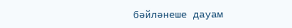бәйләнеше дауам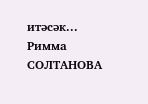итәсәк...
Римма СОЛТАНОВА